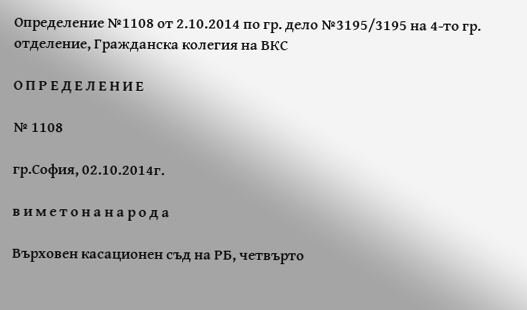Определение №1108 от 2.10.2014 по гр. дело №3195/3195 на 4-то гр. отделение, Гражданска колегия на ВКС

О П Р Е Д Е Л Е Н И Е

№ 1108

гр.София, 02.10.2014г.

в и м е т о н а н а р о д а

Върховен касационен съд на РБ, четвърто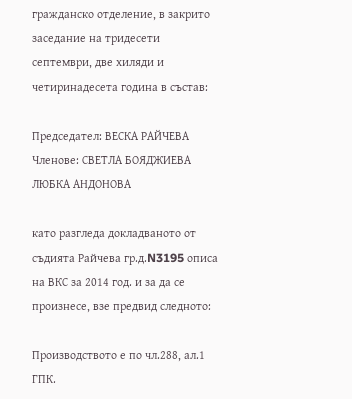гражданско отделение, в закрито заседание на тридесети септември, две хиляди и четиринадесета година в състав:

Председател: ВЕСКА РАЙЧЕВА
Членове: СВЕТЛА БОЯДЖИЕВА
ЛЮБКА АНДОНОВА

като разгледа докладваното от съдията Райчева гр.д.N3195 описа на ВКС за 2014 год. и за да се произнесе, взе предвид следното:

Производството е по чл.288, ал.1 ГПК.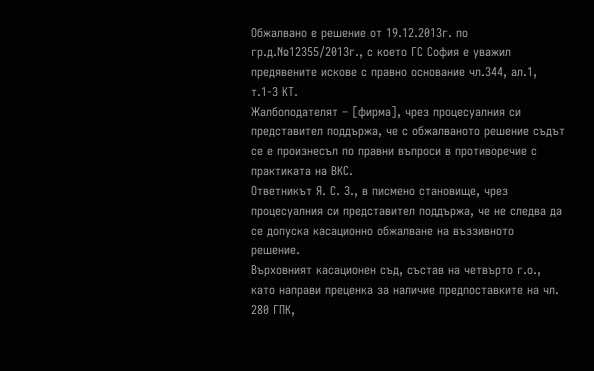Обжалвано е решение от 19.12.2013г. по гр.д.№12355/2013г., с което ГС София е уважил предявените искове с правно основание чл.344, ал.1, т.1-3 КТ.
Жалбоподателят – [фирма], чрез процесуалния си представител поддържа, че с обжалваното решение съдът се е произнесъл по правни въпроси в противоречие с практиката на ВКС.
Ответникът Я. С. З., в писмено становище, чрез процесуалния си представител поддържа, че не следва да се допуска касационно обжалване на въззивното решение.
Върховният касационен съд, състав на четвърто г.о., като направи преценка за наличие предпоставките на чл. 280 ГПК,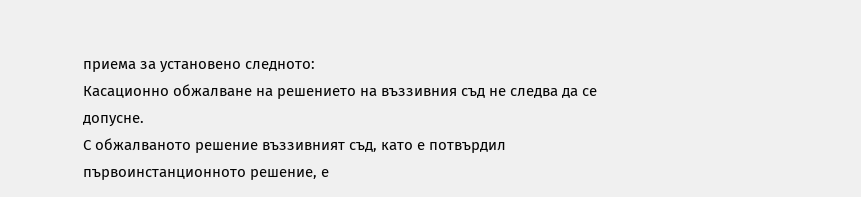приема за установено следното:
Касационно обжалване на решението на въззивния съд не следва да се допусне.
С обжалваното решение въззивният съд, като е потвърдил първоинстанционното решение, е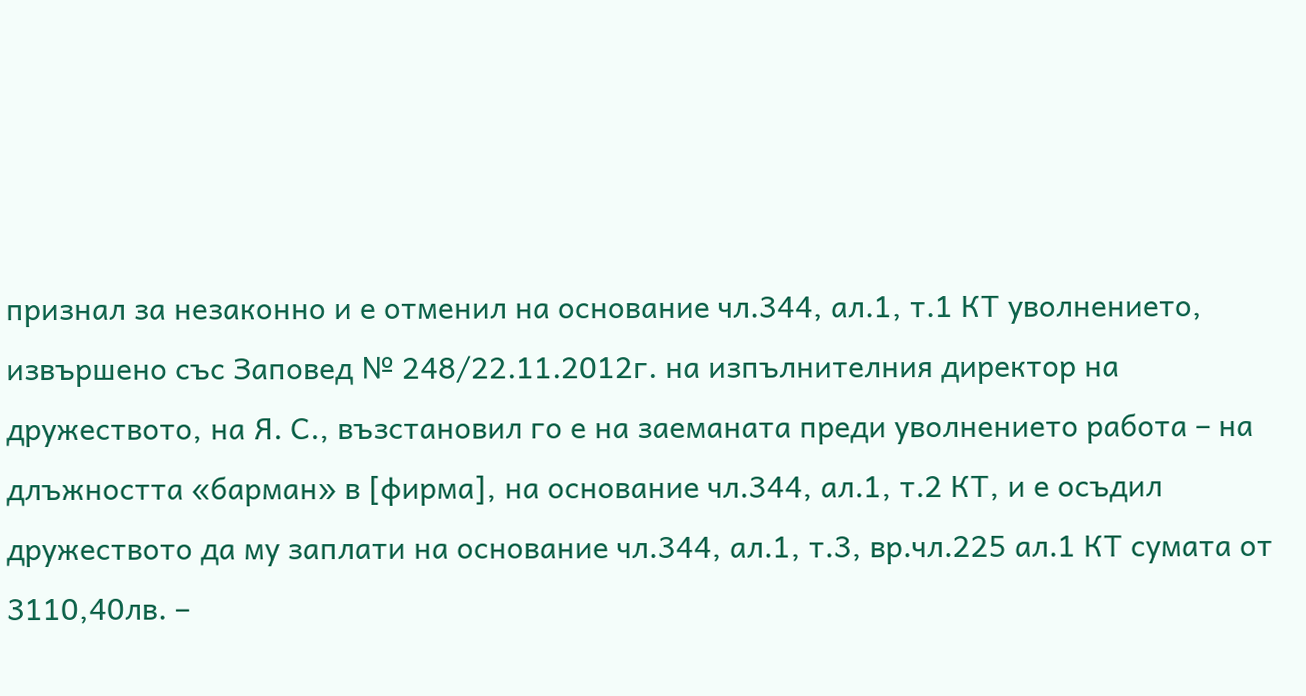признал за незаконно и е отменил на основание чл.344, ал.1, т.1 КТ уволнението, извършено със Заповед № 248/22.11.2012г. на изпълнителния директор на дружеството, на Я. С., възстановил го е на заеманата преди уволнението работа – на длъжността «барман» в [фирма], на основание чл.344, ал.1, т.2 КТ, и е осъдил дружеството да му заплати на основание чл.344, ал.1, т.3, вр.чл.225 ал.1 КТ сумата от 3110,40лв. –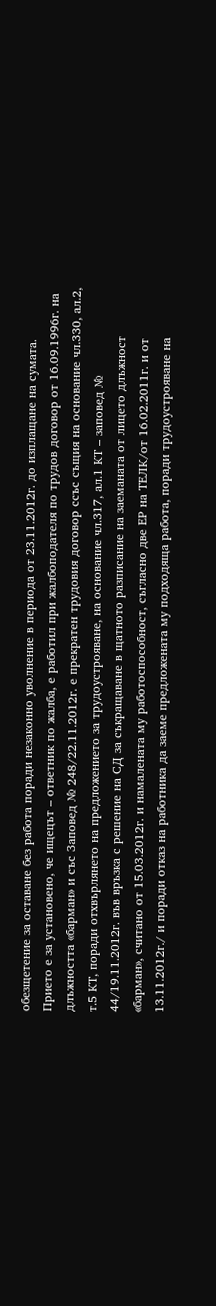обезщетение за оставане без работа поради незаконно уволнение в периода от 23.11.2012г. до изплащане на сумата.
Прието е за установено, че ищецът – ответник по жалба, е работил при жалбоподателя по трудов договор от 16.09.1996г. на длъжността «барман» и със Заповед № 248/22.11.2012г. е прекратен трудовия договор ссъс същия на основание чл.330, ал.2, т.5 КТ, поради отхвърлянето на предложението за трудоустрояване, на основание чл.317, ал.1 КТ – заповед № 44/19.11.2012г. във връзка с решение на СД за съкращаване в щатното разписание на заеманата от лицето длъжност «барман», считано от 15.03.2012г. и намалената му работоспособност, съгласно две ЕР на ТЕЛК/от 16.02.2011г. и от 13.11.2012г./ и поради отказ на работника да заеме предложената му подходяща работа, поради трудоустрояване на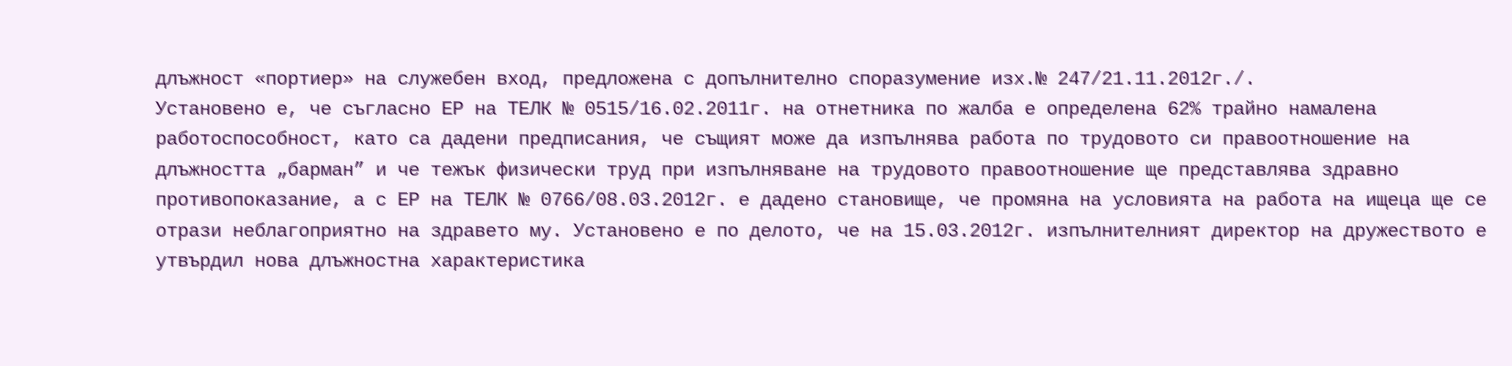длъжност «портиер» на служебен вход, предложена с допълнително споразумение изх.№ 247/21.11.2012г./.
Установено е, че съгласно ЕР на ТЕЛК № 0515/16.02.2011г. на отнетника по жалба е определена 62% трайно намалена работоспособност, като са дадени предписания, че същият може да изпълнява работа по трудовото си правоотношение на длъжността „барман” и че тежък физически труд при изпълняване на трудовото правоотношение ще представлява здравно противопоказание, а с ЕР на ТЕЛК № 0766/08.03.2012г. е дадено становище, че промяна на условията на работа на ищеца ще се отрази неблагоприятно на здравето му. Установено е по делото, че на 15.03.2012г. изпълнителният директор на дружеството е утвърдил нова длъжностна характеристика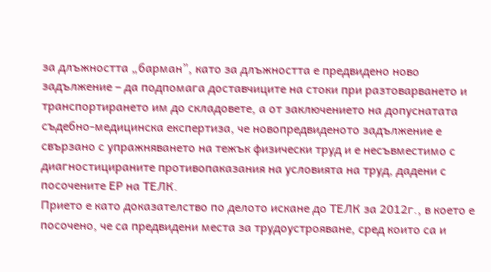за длъжността „барман”, като за длъжността е предвидено ново задължение – да подпомага доставчиците на стоки при разтоварването и транспортирането им до складовете, а от заключението на допуснатата съдебно-медицинска експертиза, че новопредвиденото задължение е свързано с упражняването на тежък физически труд и е несъвместимо с диагностицираните противопаказания на условията на труд, дадени с посочените ЕР на ТЕЛК.
Прието е като доказателство по делото искане до ТЕЛК за 2012г., в което е посочено, че са предвидени места за трудоустрояване, сред които са и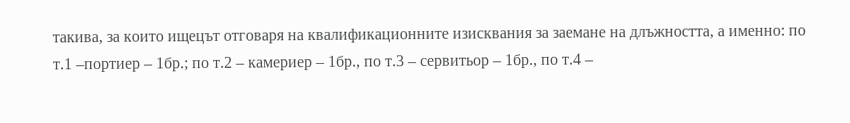такива, за които ищецът отговаря на квалификационните изисквания за заемане на длъжността, а именно: по т.1 –портиер – 1бр.; по т.2 – камериер – 1бр., по т.3 – сервитьор – 1бр., по т.4 –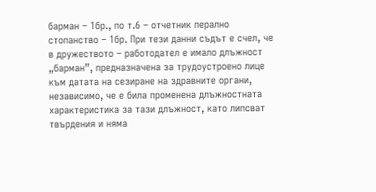барман – 1бр., по т.6 – отчетник перално стопанство – 1бр. При тези данни съдът е счел, че в дружеството – работодател е имало длъжност „барман”, предназначена за трудоустроено лице към датата на сезиране на здравните органи, независимо, че е била променена длъжностната характеристика за тази длъжност, като липсват твърдения и няма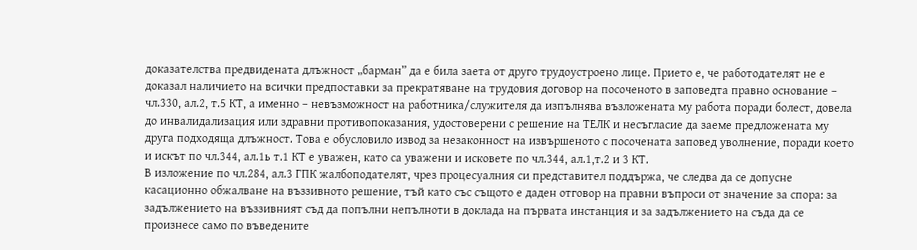доказателства предвидената длъжност „барман” да е била заета от друго трудоустроено лице. Прието е, че работодателят не е доказал наличието на всички предпоставки за прекратяване на трудовия договор на посоченото в заповедта правно основание – чл.330, ал.2, т.5 КТ, а именно – невъзможност на работника/служителя да изпълнява възложената му работа поради болест, довела до инвалидализация или здравни противопоказания, удостоверени с решение на ТЕЛК и несъгласие да заеме предложената му друга подходяща длъжност. Това е обусловило извод за незаконност на извършеното с посочената заповед уволнение, поради което и искът по чл.344, ал.1ь т.1 КТ е уважен, като са уважени и исковете по чл.344, ал.1,т.2 и 3 КТ.
В изложение по чл.284, ал.3 ГПК жалбоподателят, чрез процесуалния си представител поддържа, че следва да се допусне касационно обжалване на въззивното решение, тъй като със същото е даден отговор на правни въпроси от значение за спора: за задължението на въззивният съд да попълни непълноти в доклада на първата инстанция и за задължението на съда да се произнесе само по въведените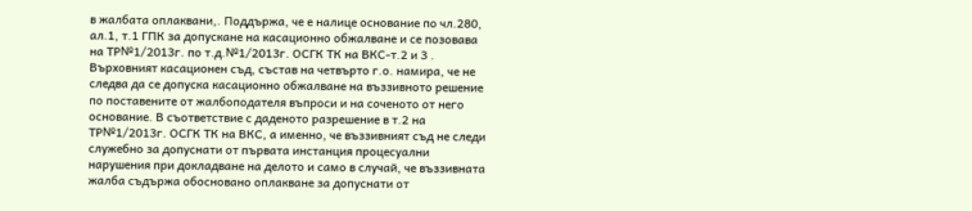в жалбата оплаквани,. Поддържа, че е налице основание по чл.280, ал.1, т.1 ГПК за допускане на касационно обжалване и се позовава на ТР№1/2013г. по т.д.№1/2013г. ОСГК ТК на ВКС-т.2 и 3 .
Върховният касационен съд, състав на четвърто г.о. намира, че не следва да се допуска касационно обжалване на въззивното решение по поставените от жалбоподателя въпроси и на соченото от него основание. В съответствие с даденото разрешение в т.2 на ТР№1/2013г. ОСГК ТК на ВКС, а именно, че въззивният съд не следи служебно за допуснати от първата инстанция процесуални нарушения при докладване на делото и само в случай, че въззивната жалба съдържа обосновано оплакване за допуснати от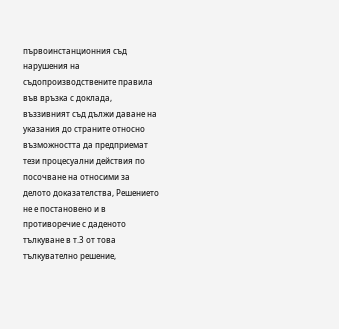първоинстанционния съд нарушения на съдопроизводствените правила във връзка с доклада, въззивният съд дължи даване на указания до страните относно възможността да предприемат тези процесуални действия по посочване на относими за делото доказателства, Решението не е постановено и в противоречие с даденото тълкуване в т.3 от това тълкувателно решение,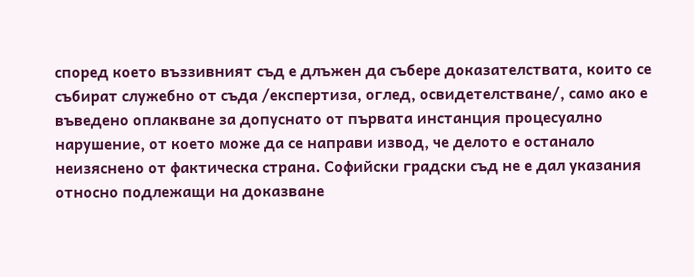според което въззивният съд е длъжен да събере доказателствата, които се събират служебно от съда /експертиза, оглед, освидетелстване/, само ако е въведено оплакване за допуснато от първата инстанция процесуално нарушение, от което може да се направи извод, че делото е останало неизяснено от фактическа страна. Софийски градски съд не е дал указания относно подлежащи на доказване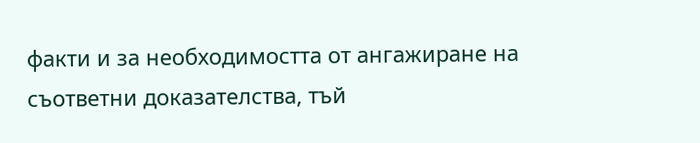факти и за необходимостта от ангажиране на съответни доказателства, тъй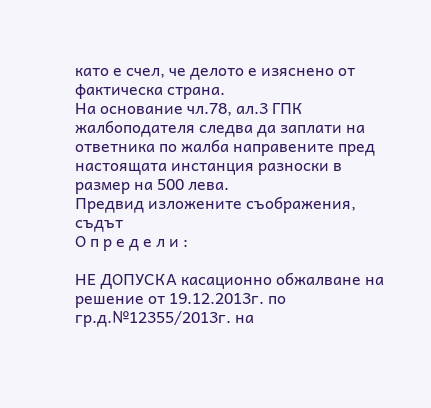като е счел, че делото е изяснено от фактическа страна.
На основание чл.78, ал.3 ГПК жалбоподателя следва да заплати на ответника по жалба направените пред настоящата инстанция разноски в размер на 500 лева.
Предвид изложените съображения, съдът
О п р е д е л и :

НЕ ДОПУСКА касационно обжалване на решение от 19.12.2013г. по гр.д.№12355/2013г. на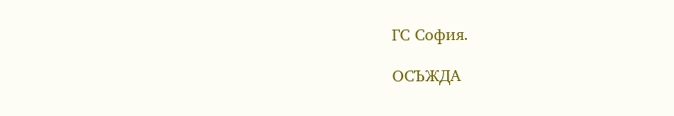ГС София.

ОСЪЖДА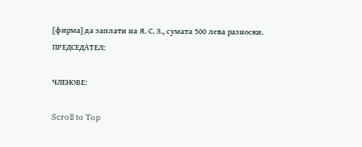[фирма] да заплати на Я. С. З., сумата 500 лева разноски.
ПРЕДСЕДАТЕЛ:

ЧЛЕНОВЕ:

Scroll to Top